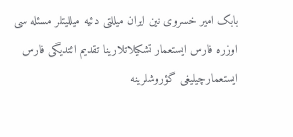بابک امیر خسروی نین ایران میللتی دئیه میللیتلر مسئله سی اوزره فارس ایستعمار تشکیلاتلارینا تقدیم ائتدیگی فارس ایستعمارچیلیغی گؤروشلرینه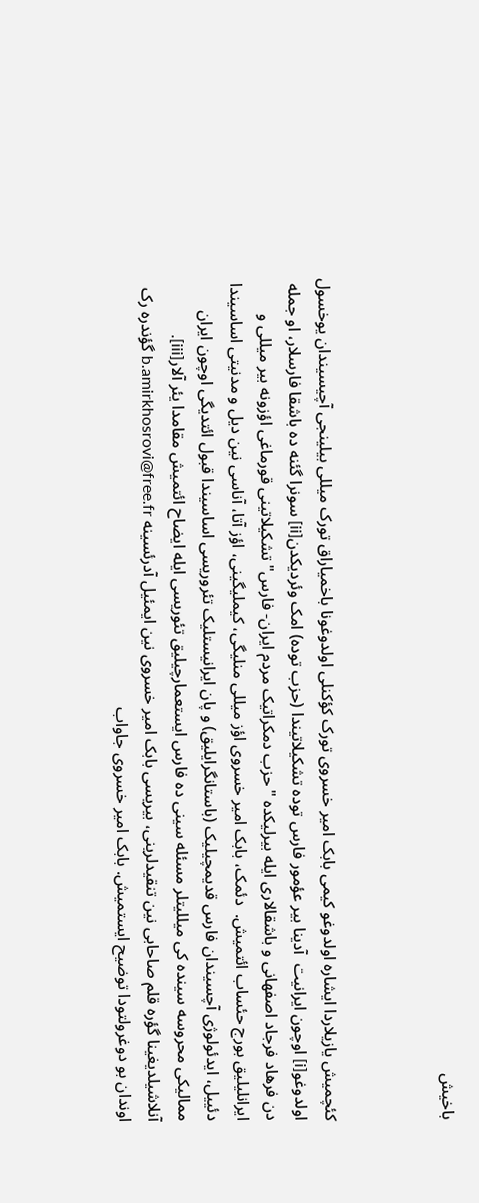باخیش



کئچمیش یازیلاردا ایشاره اولدوغو کیمی بابک امیر خسروی تورک کؤکنلی اولدوغونا باخمیاراق تورک میللی بیلینجی آچیسیندان یوخسول اولدوغو[i] اوچون ایرانیت  آدینا بیر عؤمور فارس توده تشکیلاتیندا (حزب توده) امک وئردیکدن[ii] سونرا گئنه ده باشقا فارسلار، او جمله دن فرهاد فرجاد اصفهانی و باشقالاری ایله بیرلیکده "حزب دمکراتیک مردم ایران- فارس" تشکیلاتینی قورماغی اؤزونه بیر میللی و ایرانلیلیق بورج حئساب ائتمیش.  دئمک، بابک امیر خسروی اؤز میللی منلیگی، کیملیگینی، اؤز آتا، آناسی نین دیل و مدنیتی اساسیندا دئییل، ایدئولوژی آچسیندان فارس قدیمچیلیک (باستانگرایلیق) و پان ایرانیستلیک تئروریسی اساسیندا قبول ائتدیگی اوچون ایران ممالیکی محروسه سینده کی میللیتلر مسئله سینی ده فارس ایستعمارچیلیق تئوریسی ایله ایضاح ائتمیش مقامدا یئر آلار[iii]. آنلاشیلدیغینا گؤره قلم صاحابی نین تنقیدلرینی، بیریسی بابک امیر خسروی نین ایمئیل آدرئسینه b.amirkhosrovi@free.fr گؤندره رک اوندان بو دوغرولتودا توضیح ایستمیش. بابک امیر خسروی جاواب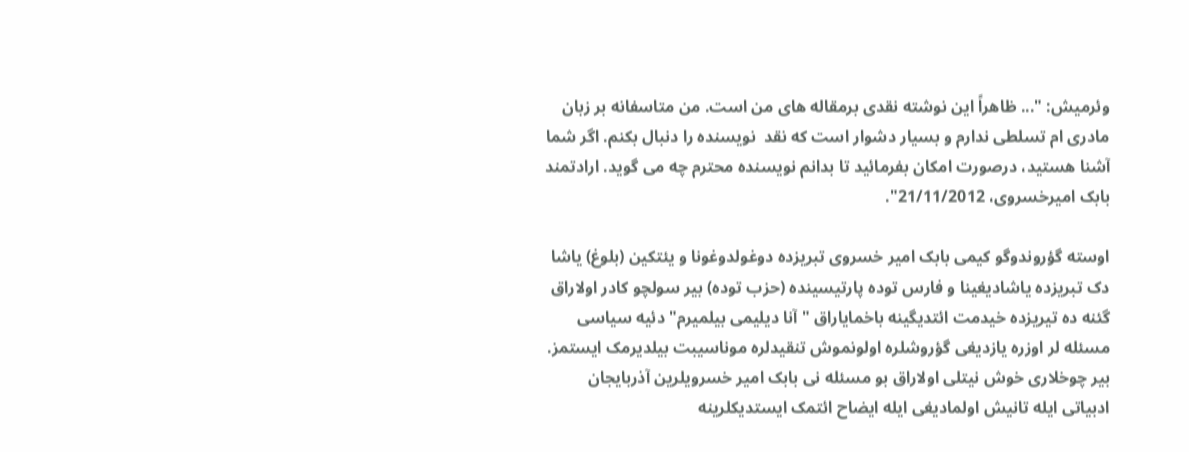وئرمیش: "... ظاهراً این نوشته نقدی برمقاله های من است. من متاسفانه بر زبان مادری ام تسلطی ندارم و بسیار دشوار است که نقد  نویسنده را دنبال بکنم. اگر شما آشنا هستید، درصورت امکان بفرمائید تا بدانم نویسنده محترم چه می گوید. ارادتمند  بابک امیرخسروی، 21/11/2012".

اوسته گؤروندوگو کیمی بابک امیر خسروی تبریزده دوغولدوغونا و یئتکین (بلوغ) یاشا دک تبریزده یاشادیغینا و فارس توده پارتیسینده (حزب توده) بیر سولچو کادر اولاراق گئنه ده تیریزده خیدمت ائتدیگینه باخمایاراق "آنا دیلیمی بیلمیرم" دئیه سیاسی مسئله لر اوزره یازدیغی گؤروشلره اولونموش تنقیدلره موناسیبت بیلدیرمک ایستمز. بیر چوخلاری خوش نیتلی اولاراق بو مسئله نی بابک امیر خسرویلرین آذربایجان ادبیاتی ایله تانیش اولمادیغی ایله ایضاح ائتمک ایستدیکلرینه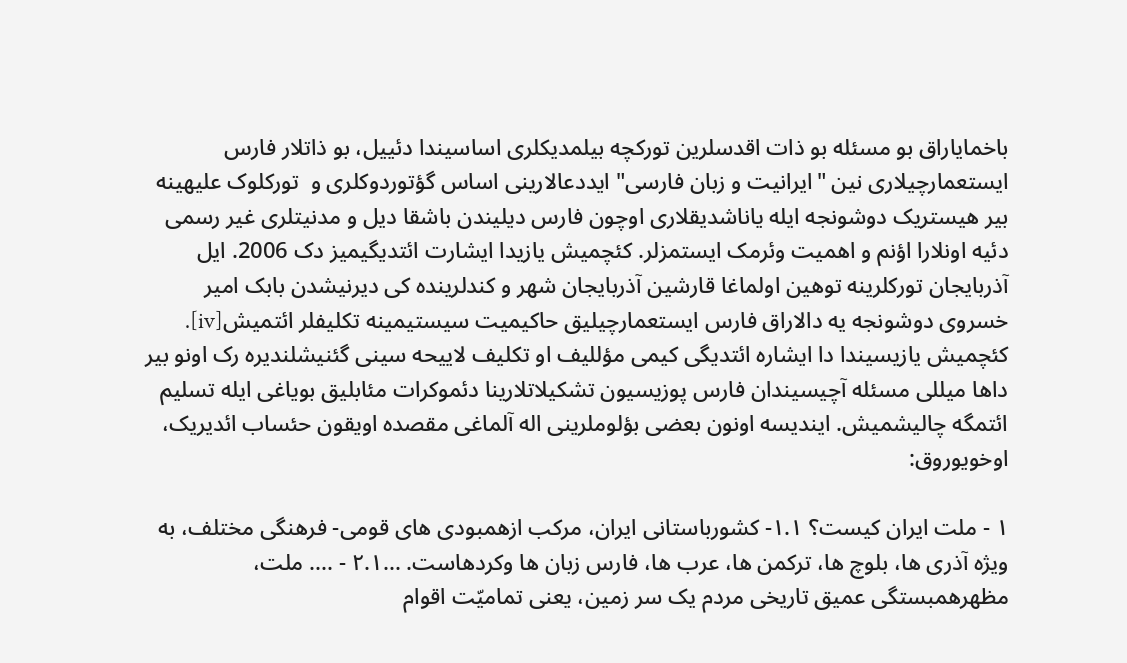باخمایاراق بو مسئله بو ذات اقدسلرین تورکچه بیلمدیکلری اساسیندا دئییل، بو ذاتلار فارس ایستعمارچیلاری نین "ایرانیت و زبان فارسی" ایددعالارینی اساس گؤتوردوکلری و  تورکلوک علیهینه بیر هیستریک دوشونجه ایله یاناشدیقلاری اوچون فارس دیلیندن باشقا دیل و مدنیتلری غیر رسمی دئیه اونلارا اؤنم و اهمیت وئرمک ایستمزلر. کئچمیش یازیدا ایشارت ائتدیگیمیز دک 2006. ایل آذربایجان تورکلرینه توهین اولماغا قارشین آذربایجان شهر و کندلرینده کی دیرنیشدن بابک امیر خسروی دوشونجه یه دالاراق فارس ایستعمارچیلیق حاکیمیت سیستیمینه تکلیفلر ائتمیش[iv]. کئچمیش یازیسیندا دا ایشاره ائتدیگی کیمی مؤللیف او تکلیف لاییحه سینی گئنیشلندیره رک اونو بیر داها میللی مسئله آچیسیندان فارس پوزیسیون تشکیلاتلارینا دئموکرات مئابلیق بویاغی ایله تسلیم ائتمگه چالیشمیش. ایندیسه اونون بعضی بؤلوملرینی اله آلماغی مقصده اویقون حئساب ائدیریک، اوخویوروق:

۱ - ملت ایران کیست؟ ۱.۱- کشورباستانی ایران، مرکب ازهمبودی های قومی- فرهنگی مختلف، به ویژه آذری ها، بلوچ ها، ترکمن ها، عرب ها، فارس زبان ها وکردهاست. ...۲.۱ - .... ملت، مظهرهمبستگی عمیق تاریخی مردم یک سر زمین، یعنی تمامیّت اقوام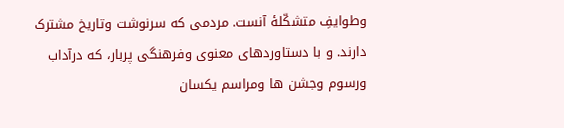وطوایفِ متشکّلۀ آنست. مردمی که سرنوشت وتاریخ مشترک دارند. و با دستاوردهای معنوی وفرهنگی پربار، که درآداب ورسوم وجشن ها ومراسم یکسان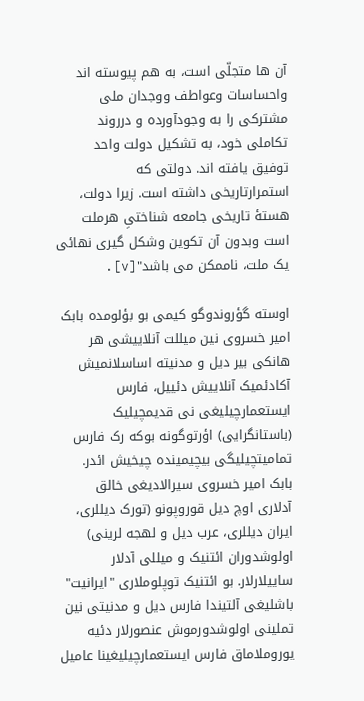آن ها متجلّی است، به هم پیوسته اند واحساسات وعواطف ووجدان ملی مشترکی را به وجودآورده و درروند تکاملی خود، به تشکیل دولت واحد توفیق یافته اند. دولتی که استمرارتاریخی داشته است. زیرا دولت، هستۀ تاریخی جامعه شناختیِ هرملت است وبدون آن تکوین وشکل گیری نهائی یک ملت، ناممکن می باشد"[v].

اوسته گؤروندوگو کیمی بو بؤلومده بابک امیر خسروی نین میللت آنلاییشی هر هانکی بیر دیل و مدنیته اساسلانمیش آکادئمیک آنلاییش دئییل، فارس ایستعمارچیلیغی نی قدیمچیلیک (باستانگرایی) اؤرتوگونه بوکه رک فارس تمامیتچیلیگی بیچیمینده چیخیش ائدر. بابک امیر خسروی سیرالادیغی خالق آدلاری اوچ دیل قوروپونو (تورک دیللری، ایران دیللری، عرب دیل و لهجه لرینی) اولوشدوران ائتنیک و میللی آدلار ساییلارلار. بو ائتنیک توپلوملاری "ایرانیت" باشلیغی آلتیندا فارس دیل و مدنیتی نین تملینی اولوشدورموش عنصورلار دئیه یوروملاماق فارس ایستعمارچیلیغینا عامیل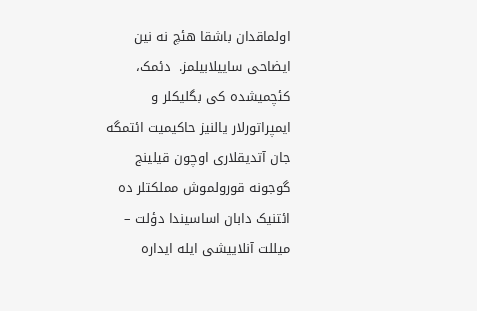اولماقدان باشقا هئچ نه نین ایضاحی ساییلابیلمز.  دئمک، کئچمیشده کی بگلیکلر و ایمپراتورلار یالنیز حاکیمیت ائتمگه جان آتدیقلاری اوچون قیلینج گوجونه قورولموش مملکتلر ده ائتنیک دابان اساسیندا دؤلت – میللت آنلاییشی ایله ایداره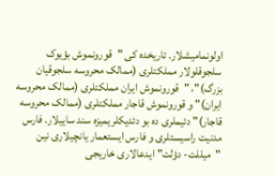اولونمامیشلار. تاریخده کی "قورونموش بؤیوک سلجوقلولار مملکتلری (ممالک محروسه سلجوقیان بزرگ)"، "قورونموش ایران مملکتلری (ممالک محروسه ایران)" و قورونموش قاجار مملکتلری (ممالک محروسه قاجار)" دئیملری ده بو دئدیکلریمیزه سند ساییلار. فارس مدنیت راسیستلری و فارس ایستعمار یانچیلاری نین "میللت- دؤلت" ایدعالاری خاریجی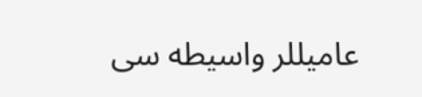عامیللر واسیطه سی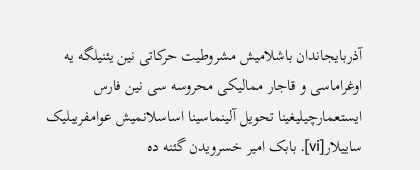آذربایجاندان باشلامیش مشروطیت حرکاتی نین یئنیلگه یه اوغراماسی و قاجار ممالیکی محروسه سی نین فارس ایستعمارچیلیغینا تحویل آلینماسینا اساسلانمیش عوامفریبلیک ساییلار[vi]. بابک امیر خسرویدن گئنه ده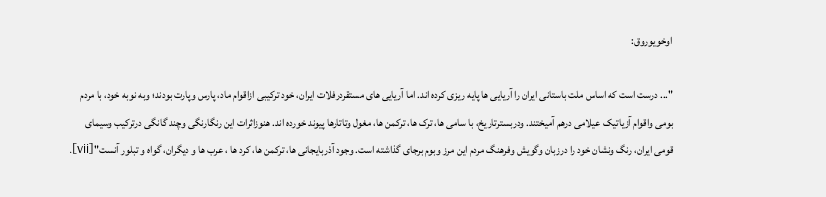اوخویوروق:

"... درست است که اساس ملت باستانی ایران را آریایی ها پایه ریزی کرده اند. اما آریایی های مستقردرفلات ایران، خود ترکیبی ازاقوام ماد، پارس وپارت بودند؛ وبه نوبه خود، با مردم بومی واقوام آزیاتیک عیلامی درهم آمیختند. ودربسترتاریخ، با سامی ها، ترک ها، ترکمن ها، مغول وتاتارها پیوند خورده اند. هنوزاثرات این رنگارنگی وچند گانگی درترکیب وسیمای قومی ایران، رنگ ونشان خود را درزبان وگویش وفرهنگ مردم این مرز وبوم برجای گذاشته است. وجود آذربایجانی ها، ترکمن ها، کرد ها ، عرب ها و دیگران، گواه و تبلور آنست"[vii].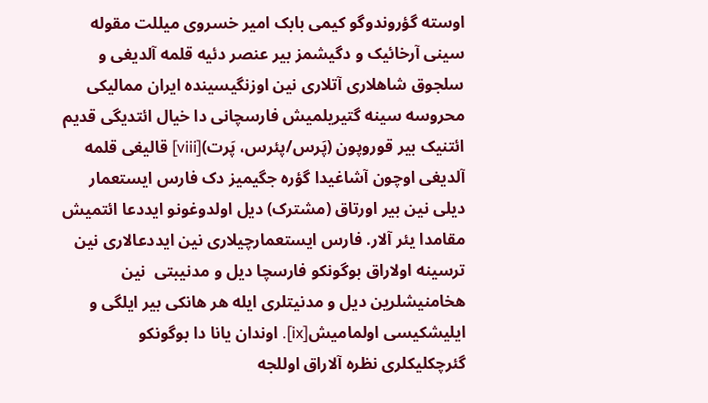اوسته گؤروندوگو کیمی بابک امیر خسروی میللت مقوله سینی آرخائیک و دگیشمز بیر عنصر دئیه قلمه آلدیغی و سلجوق شاهلاری آتلاری نین اوزنگیسینده ایران ممالیکی محروسه سینه گتیریلمیش فارسچانی دا خیال ائتدیگی قدیم ائتنیک بیر قوروپون (پَرس/پئرس، پَرت)[viii] قالیغی قلمه آلدیغی اوچون آشاغیدا گؤره جگیمیز دک فارس ایستعمار دیلی نین بیر اورتاق (مشترک) دیل اولدوغونو ایددعا ائتمیش مقامدا یئر آلار. فارس ایستعمارچیلاری نین ایددعالاری نین ترسینه اولاراق بوگونکو فارسچا دیل و مدنیبتی  نین هخامنیشلرین دیل و مدنیتلری ایله هر هانکی بیر ایلگی و ایلیشکیسی اولمامیش[ix]. اوندان یانا دا بوگونکو گئرچکلیکلری نظره آلاراق اوللجه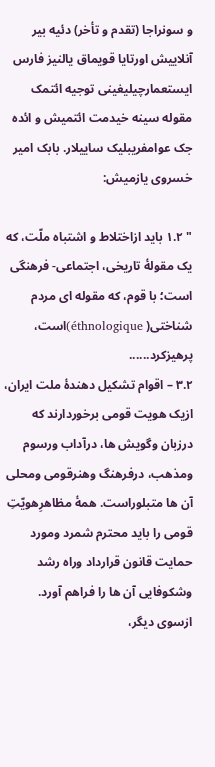و سونراجا (تقدم و تأخر) دئیه بیر آنلاییش اورتایا قویماق یالنیز فارس ایستعمارچیلیغینی توجیه ائتمک مقوله سینه خیدمت ائتمیش و ائده جک عوامفریبلیک ساییلار. بابک امیر خسروی یازمیش:

" ۱.۲ باید ازاختلاط و اشتباه ملّت، که یک مقولۀ تاریخی، اجتماعی- فرهنگی است؛ با قوم، که مقوله ای مردم شناختی( éthnologique)است، پرهیزکرد......
۳.۲ – اقوام تشکیل دهندۀ ملت ایران، ازیک هویت قومی برخوردارند که درزبان وگویش ها، درآداب ورسوم ومذهب، درفرهنگ وهنرقومی ومحلی آن ها متبلوراست. همۀ مظاهرِهویّتِ قومی را باید محترم شمرد ومورد حمایت قانون قرارداد وراه رشد وشکوفایی آن ها را فراهم آورد. ازسوی دیگر،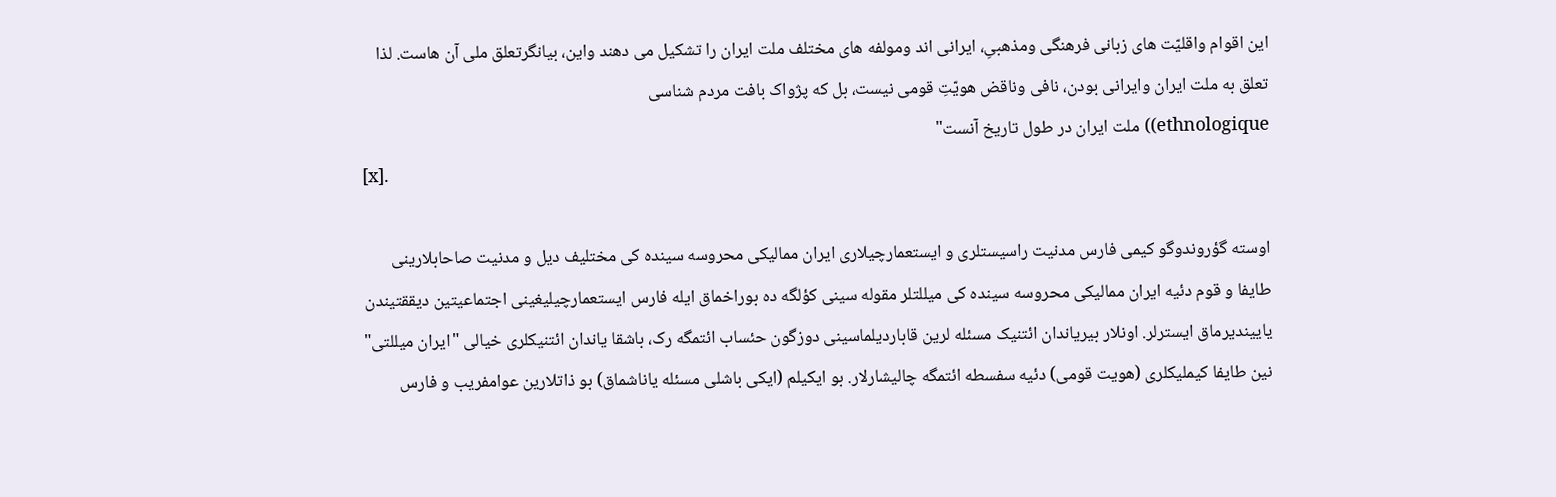این اقوام واقلیّت های زبانی فرهنگی ومذهبیِ، ایرانی اند ومولفه های مختلف ملت ایران را تشکیل می دهند واین، بیانگرتعلق ملی آن هاست. لذا تعلق به ملت ایران وایرانی بودن، نافی وناقض هویّتِ قومی نیست، بل که پژواک بافت مردم شناسی
ethnologique)) ملت ایران در طول تاریخ آنست"
[x].

اوسته گؤروندوگو کیمی فارس مدنیت راسیستلری و ایستعمارچیلاری ایران ممالیکی محروسه سینده کی مختلیف دیل و مدنیت صاحابلارینی طایفا و قوم دئیه ایران ممالیکی محروسه سینده کی میللتلر مقوله سینی کؤلگه ده بوراخماق ایله فارس ایستعمارچیلیغینی اجتماعیتین دیققتیندن یاییندیرماق ایسترلر. اونلار بیریاندان ائتنیک مسئله لرین قاباردیلماسینی دوزگون حئساب ائتمگه رک، باشقا یاندان ائتنیکلری خیالی "ایران میللتی" نین طایفا کیملیکلری (هویت قومی) دئیه سفسطه ائتمگه چالیشارلار. بو ایکیلم (ایکی باشلی مسئله یاناشماق) بو ذاتلارین عوامفریب و فارس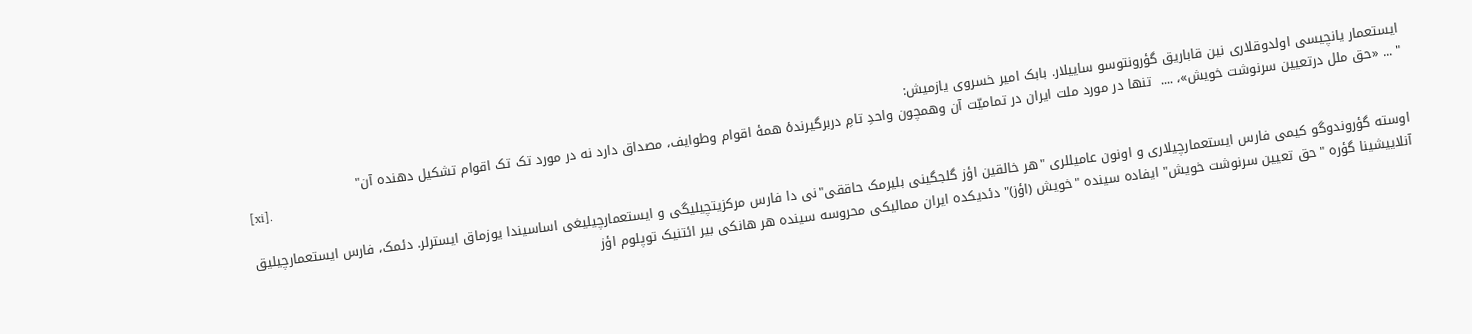ایستعمار یانچیسی اولدوقلاری نین قاباریق گؤرونتوسو ساییلار. بابک امیر خسروی یازمیش:
" ... «حق ملل درتعیین سرنوشت خویش»، ....  تنها در مورد ملت ایران در تمامیّت آن وهمچون واحدِ تامِ دربرگیرندۀ همۀ اقوام وطوایف، مصداق دارد نه در مورد تک تک اقوام تشکیل دهنده آن"
[xi].

اوسته گؤروندوگو کیمی فارس ایستعمارچیلاری و اونون عامیللری "هر خالقین اؤز گلجگینی بلیرمک حاققی"نی دا فارس مرکزیتچیلیگی و ایستعمارچیلیغی اساسیندا یوزماق ایسترلر. دئمک، فارس ایستعمارچیلیق آنلاییشینا گؤره "حق تعیین سرنوشت خویش" ایفاده سینده "خویش (اؤز)" دئدیکده ایران ممالیکی محروسه سینده هر هانکی بیر ائتنیک توپلوم اؤز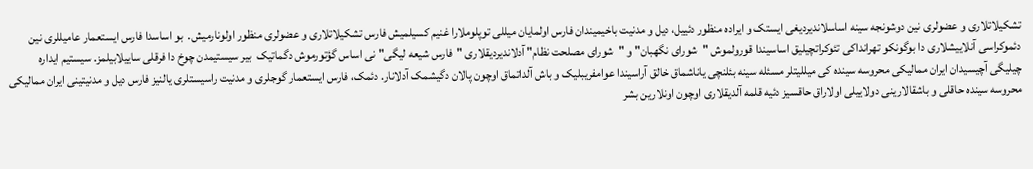تشکیلاتلاری و عضولری نین دوشونجه سینه اساسلاندیردیغی ایستک و ایراده منظور دئییل، دیل و مدنیت باخیمیندان فارس اولمایان میللی توپلوملارا غنیم کسیلمیش فارس تشکیلاتلاری و عضولری منظور اولونارمیش.  بو اساسدا فارس ایستعمار عامیللری نین دئموکراسی آنلاییشلاری دا بوگونکو تهرانداکی تئوکراتچیلیق اساسیندا قورولموش "شورای نگهبان" و "شورای مصلحت نظام" آدلاندیردیقلاری "فارس شیعه لیگی" نی اساس گؤتورموش دگماتیک  بیر سیستیمدن چوخ دا فرقلی ساییلابیلمز. سیستیم ایداره چیلیگی آچیسیدان ایران ممالیکی محروسه سینده کی میللیتلر مسئله سینه بئلنچی یاناشماق خالق آراسیندا عوامفریبلیک و باش آلداتماق اوچون پالان دگیشمک آدلانار. دئمک، فارس ایستعمار گوجلری و مدنیت راسیستلری یالنیز فارس دیل و مدنیتینی ایران ممالیکی محروسه سینده حاقلی و باشقالارینی دولاییلی اولاراق حاقسیز دئیه قلمه آلدیقلاری اوچون اونلارین بشر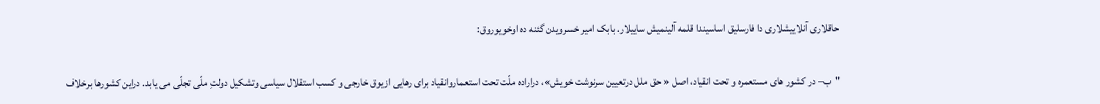حاقلاری آنلاییشلاری دا فارسلیق اساسیندا قلمه آلینمیش ساییلار. بابک امیر خسرویدن گئنه ده اوخویوروق:

"ب– در کشور های مستعمره و تحت انقیاد، اصل « حق ملل درتعیین سرنوشت خویش»، دراراده ملّت تحت استعماروانقیاد برای رهایی ازیوق خارجی و کسب استقلال سیاسی وتشکیل دولتِ ملّی تجلّی می یابد. دراین کشورها برخلاف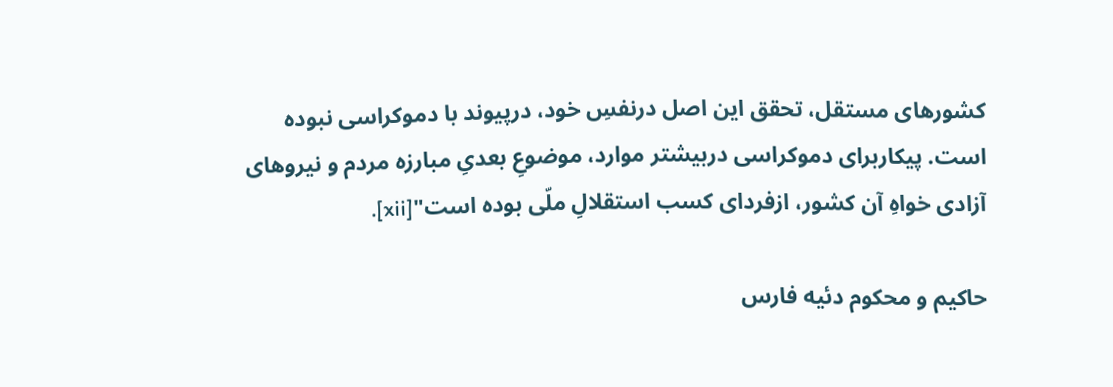کشورهای مستقل، تحقق این اصل درنفسِ خود، درپیوند با دموکراسی نبوده است. پیکاربرای دموکراسی دربیشتر موارد، موضوعِ بعدیِ مبارزه مردم و نیروهای آزادی خواهِ آن کشور، ازفردای کسب استقلالِ ملّی بوده است"[xii].

حاکیم و محکوم دئیه فارس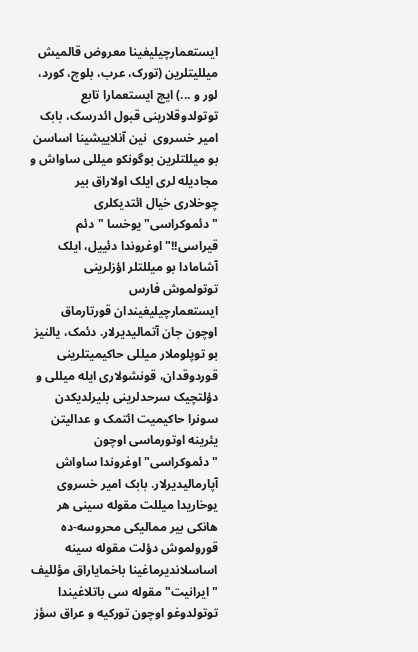ایستعمارچیلیغینا معروض قالمیش میللیتلرین (تورک، عرب، بلوچ، کورد، لور و ...) ایچ ایستعمارا تابع توتولدوقلارینی قبول ائدرسک، بابک امیر خسروی  نین آنلاییشینا اساسن بو میللتلرین بوگونکو میللی ساواش و مجادیله لری ایلک اولاراق بیر چوخلاری خیال ائتدیکلری "دئموکراسی" یوخسا "دئم قیراسی!!" اوغروندا دئییل، ایلک آشامادا بو میللتلر اؤزلرینی توتولموش فارس ایستعمارچیلیغیندان قورتارماق اوچون جان آتمالیدیرلار. دئمک، یالنیز بو توپلوملار میللی حاکیمیتلرینی قوردوقدان، قونشولاری ایله میللی و دؤلتچیک سرحدلرینی بلیرلدیکدن سونرا حاکیمیت ائتمک و عدالیتن یئرینه اوتورماسی اوچون "دئموکراسی" اوغروندا ساواش آپارمالیدیرلار. بابک امیر خسروی یوخاریدا میللت مقوله سینی هر هانکی بیر ممالیکی محروسه-ده قورولموش دؤلت مقوله سینه اساسلاندیرماغینا باخمایاراق مؤللیف "ایرانیت" مقوله سی باتلاغیندا توتولدوغو اوچون تورکیه و عراق سؤز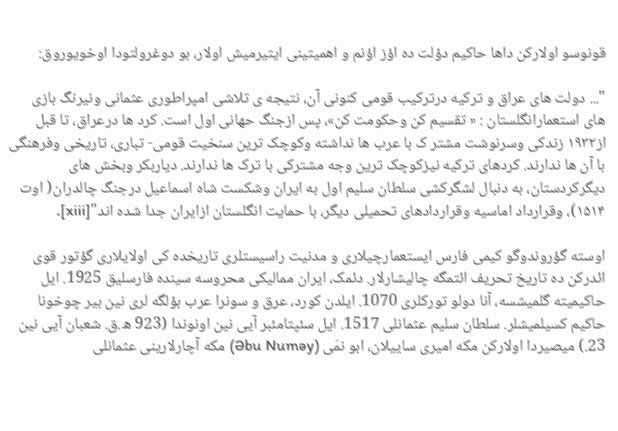قونوسو اولارکن داها حاکیم دؤلت ده اؤز اؤنم و اهمیتینی ایتیرمیش اولار، بو دوغرولتودا اوخویوروق:

"... دولت های عراق و ترکیه درترکیب قومی کنونی آن، نتیجه ی تلاشی امپراطوری عثمانی ونیرنگ بازی های استعمارانگلستان : « تقسیم کن وحکومت کن»، پس ازجنگ حهانی اول است. کرد ها درعراق، تا قبل از۱۹۳۲ زندکی وسرنوشت مشتر ک با عرب ها نداشته وکوچک ترین سنخیت قومی- تباری، تاریخی وفرهنگی با آن ها ندارند. کردهای ترکیه نیزکوچک ترین وجه مشترکی با ترک ها ندارند. دیاربکر وبخش های دیگرکردستان، به دنبال لشگرکشی سلطان سلیم اول به ایران وشکست شاه اسماعیل درجنگ چالدران( اوت ۱۵۱۴)، وقرارداد اماسیه وقراردادهای تحمیلی دیگر، با حمایت انگلستان ازایران جدا شده اند"[xiii].

اوسته گؤروندوگو کیمی فارس ایستعمارچیلاری و مدنیت راسیستلری تاریخده کی اولایلاری گؤتور قوی ائدرکن ده تاریخ تحریف ائتمگه چالیشارلار. دئمک، ایران ممالیکی محروسه سینده فارسلیق 1925. ایل حاکیمیته گلمیشسه، آنا دولو تورکلری 1070. ایلدن کورد، عرق و سونرا عرب بؤلگه لری نین بیر چوخونا حاکیم کسیلمیشلر. سلطان سلیم عثمانلی 1517. ایل سئپتامئبر آیی نین اونوندا (923 ه.ق. شعبان آیی نین 23.) میصیردا اولارکن مکه امیری ساییلان، ابو نمَی (Əbu Numəy) مکه آچارلارینی عثمانلی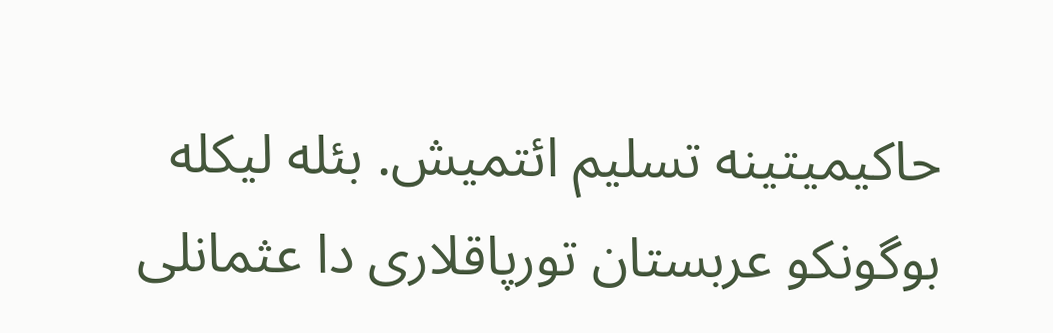حاکیمیتینه تسلیم ائتمیش. بئله لیکله بوگونکو عربستان تورپاقلاری دا عثمانلی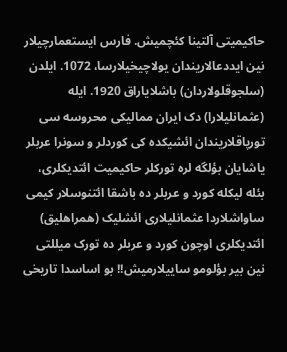حاکیمیتی آلتینا کئچمیش. فارس ایستعمارچیلار نین ایددعالاریندان یولاچیخیلارسا، 1072. ایلدن (سلجوقلولاردان) باشلایاراق 1920. ایله (عثمانلیلارا) دک ایران ممالیکی محروسه سی تورپاقلاریندان ائشیکده کی کوردلر و سونرا عربلر یاشایان بؤلگه لره تورکلر حاکیمیت ائتدیکلری، بئله لیکله کورد و عربلر ده باشقا ائتنوسلار کیمی ساواشلاردا عثمانلیلاری ائشلیک (همراهلیق) ائتدیکلری اوچون کورد و عربلر ده تورک میللتی نین بیر بؤلومو ساییلارمیش!! بو اساسدا تاریخی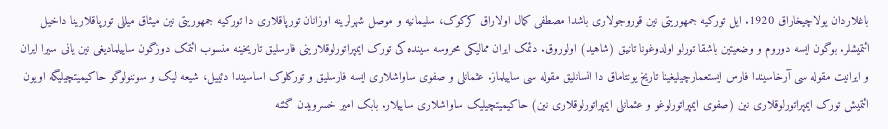باغلاردان یولاچیخاراق 1920. ایل تورکیه جمهوریتی نین قوروجولاری باشدا مصطفی کمال اولاراق کرکوک، سلیمانیه و موصل شهرلرینه اوزانان تورپاقلاری دا تورکیه جمهوریتی نین میثاق میللی تورپاقلارینا داخیل ائتمیشلر. بوگون ایسه دوروم و وضعیتین باشقا تورلو اولدوغونا تانیق (شاهید) اولوروق. دئمک ایران ممالیکی محروسه سینده کی تورک ایمپراتورلوقلارینی فارسلیق تاریخینه منسوب ائتمک دوزگون ساییلمادیغی نین یانی سیرا ایران و ایرانیت مقوله سی آرخاسیندا فارس ایستعمارچیلیغینا تاریخ یونتاماق دا انسانلیق مقوله سی ساییلماز. عثمانلی و صفوی ساواشلاری ایسه فارسلیق و تورکلوک اساسیندا دئییل، شیعه لیک و سوننولوگو حاکیمیتچیلیگه اویون ائتمیش تورک ایمپراتورلوقلاری نین (صفوی ایمپراتورلوغو و عثمانلی ایمپراتورلوقلاری نین) حاکیمیتچیلیک ساواشلاری ساییلار. بابک امیر خسرویدن گئنه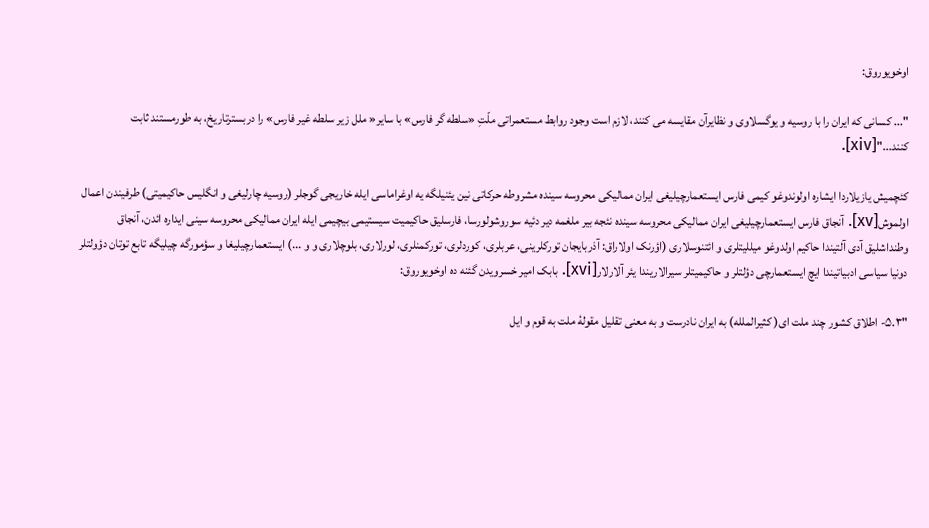اوخویوروق:

"... کسانی که ایران را با روسیه و یوگسلاوی و نظایرآن مقایسه می کنند، لازم است وجود روابط مستعمراتی ملّتِ «سلطه گر فارس» با سایر« ملل زیر سلطه غیر فارس» را دربسترتاریخ، به طورمستند ثابت کنند..."[xiv].

کئچمیش یازیلاردا ایشاره اولوندوغو کیمی فارس ایستعمارچیلیغی ایران ممالیکی محروسه سینده مشروطه حرکاتی نین یئنیلگه یه اوغراماسی ایله خاریجی گوجلر (روسیه چارلیغی و انگلیس حاکیمیتی) طرفیندن اعمال اولموش[xv]. آنجاق فارس ایستعمارچیلیغی ایران ممالیکی محروسه سینده نئجه بیر ملغمه دیر دئیه سوروشولورسا، فارسلیق حاکیمیت سیستیمی بیچیمی ایله ایران ممالیکی محروسه سینی ایداره ائدن، آنجاق وطنداشلیق آدی آلتیندا حاکیم اولدوغو میللیتلری و ائتنوسلاری (اؤرنک اولاراق: آذربایجان تورکلرینی، عربلری، کوردلری، تورکمنلری، لورلاری، بلوچلاری و و ...) ایستعمارچیلیغا و سؤمورگه چیلیگه تابع توتان دؤولتلر دونیا سیاسی ادبیاتیندا ایچ ایستعمارچی دؤلتلر و حاکیمیتلر سیرالاریندا یئر آلارلار[xvi]. بابک امیر خسرویدن گئنه ده اوخویوروق:

"۵.۳- اطلاق کشور چند ملت ای( کثیرالملله) به ایران نادرست و به معنی تقلیل مقولۀ ملت به قوم و ایل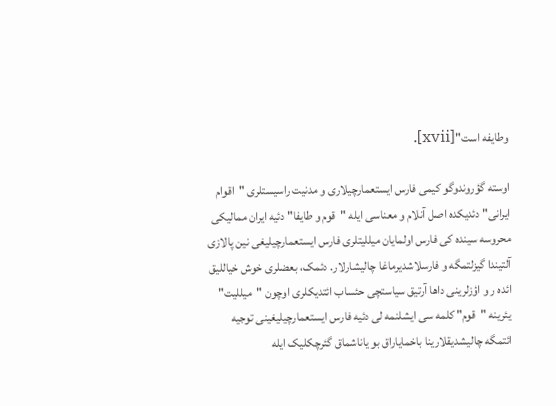وطایفه است"[xvii].

اوسته گؤروندوگو کیمی فارس ایستعمارچیلاری و مدنیت راسیستلری "اقوام ایرانی" دئدیکده اصل آنلام و معناسی ایله "قوم و طایفا" دئیه ایران ممالیکی محروسه سینده کی فارس اولمایان میللیتلری فارس ایستعمارچیلیغی نین پالازی آلتیندا گیزلتمگه و فارسلاشدیرماغا چالیشارلار. دئمک، بعضلری خوش خیاللیق ائده ر و اؤزلرینی داها آرتیق سیاستچی حئساب ائتدیکلری اوچون "میللیت" یئرینه "قوم" کلمه سی ایشلنمه لی دئیه فارس ایستعمارچیلیغینی توجیه ائتمگه چالیشدیقلارینا باخمایاراق بو یاناشماق گئرچکلیک ایله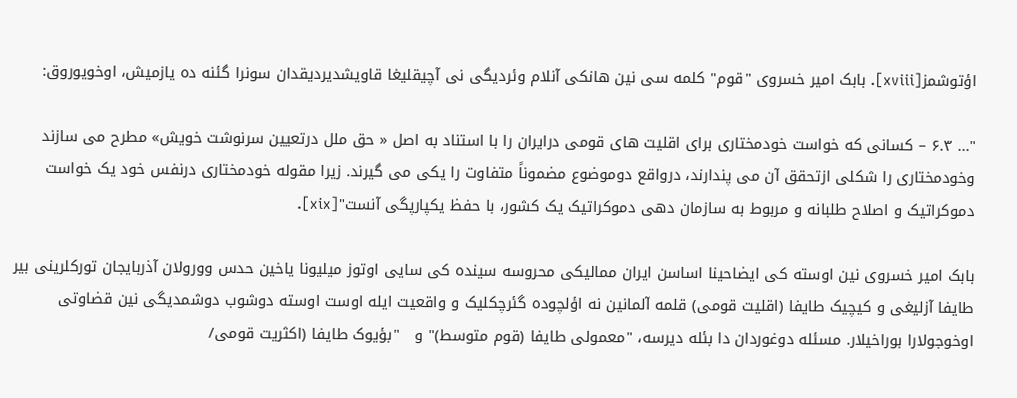اؤتوشمز[xviii]. بابک امیر خسروی "قوم" کلمه سی نین هانکی آنلام وئردیگی نی آچیقلیغا قاویشدیردیقدان سونرا گئنه ده یازمیش، اوخویوروق:

"... ۶.۳ – کسانی که خواست خودمختاری برای اقلیت های قومی درایران را با استناد به اصل « حق ملل درتعیین سرنوشت خویش» مطرح می سازند وخودمختاری را شکلی ازتحقق آن می پندارند، درواقع دوموضوع مضموناً متفاوت را یکی می گیرند. زیرا مقوله خودمختاری درنفس خود یک خواست دموکراتیک و اصلاح طلبانه و مربوط به سازمان دهی دموکراتیک یک کشور، با حفظ یکپارپگی آنست"[xix].

بابک امیر خسروی نین اوسته کی ایضاحینا اساسن ایران ممالیکی محروسه سینده کی سایی اوتوز میلیونا یاخین حدس وورولان آذربایجان تورکلرینی بیر طایفا آزلیغی و کیچیک طایفا (اقلیت قومی) قلمه آلمانین نه اؤلچوده گئرچکلیک و واقعیت ایله اوست اوسته دوشوب دوشمدیگی نین قضاوتی اوخوجولارا بوراخیلار. مسئله دوغوردان دا بئله دیرسه، "معمولی طایفا (قوم متوسط)" و   "بؤیوک طایفا (اکثریت قومی/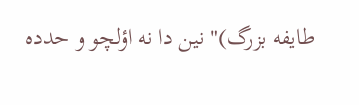طایفه بزرگ)" نین دا نه اؤلچو و حدده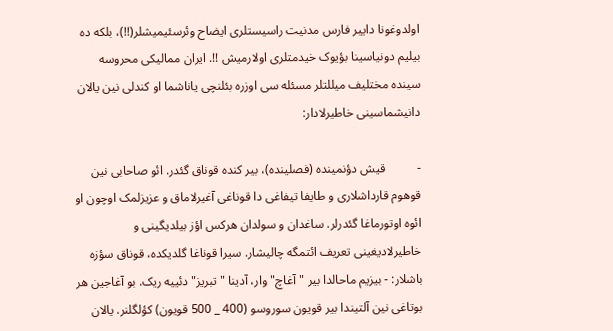اولدوغونا داییر فارس مدنیت راسیستلری ایضاح وئرسئیمیشلر(!!)، بلکه ده بیلیم دونیاسینا بؤیوک خیدمتلری اولارمیش !!. ایران ممالیکی محروسه سینده مختلیف میللتلر مسئله سی اوزره بئلنچی یاناشما او کندلی نین یالان دانیشماسینی خاطیرلادار:

-          قیش دؤنمینده (فصلینده)، بیر کنده قوناق گئدر. ائو صاحابی نین قوهوم قارداشلاری و طایفا تیفاغی دا قوناغی آغیرلاماق و عزیزلمک اوچون او ائوه اوتورماغا گئدرلر. ساغدان و سولدان هرکس اؤز بیلدیگینی و خاطیرلادیغینی تعریف ائتمگه چالیشار. سیرا قوناغا گلدیکده، قوناق سؤزه باشلار: - بیزیم ماحالدا بیر "آغاچ" وار، آدینا "تبریز" دئییه ریک. بو آغاجین هر بوتاغی نین آلتیندا بیر قویون سوروسو (400 _ 500 قویون) کؤلگلنر. یالان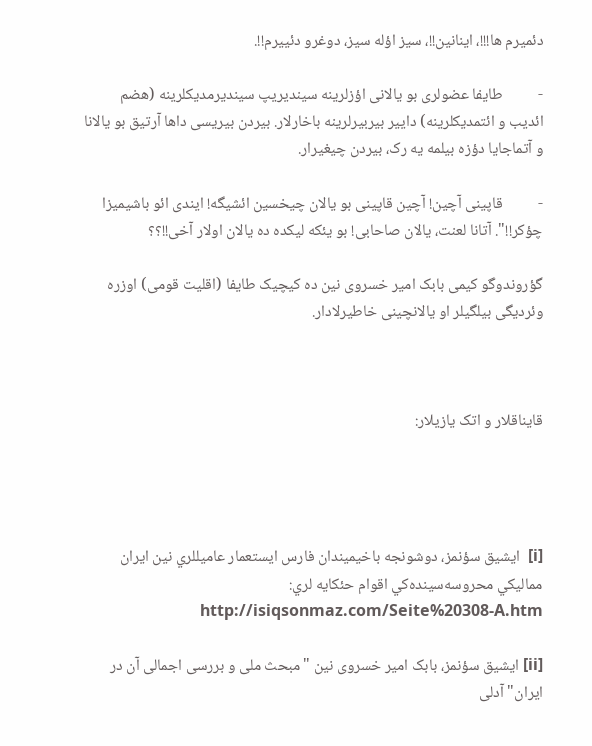دئمیرم ها!!!، اینانین!!، سیز اؤله سیز، دوغرو دئییرم!!.

-          طایفا عضولری بو یالانی اؤزلرینه سیندیریپ سیندیرمدیکلرینه (هضم ائدیب و ائتمدیکلرینه) داییر بیربیرلرینه باخارلار. بیردن بیریسی داها آرتیق بو یالانا و آتماجایا دؤزه بیلمه یه رک، بیردن چیغیرار.

-          قاپینی آچین! آچین قاپینی بو یالان چیخسین ائشیگه! ایندی ائو باشیمیزا چؤکر!!". آتانا لعنت، یالان صاحابی! بو یئکه لیکده ده یالان اولار آخی!!؟؟

گؤروندوگو کیمی بابک امیر خسروی نین ده کیچیک طایفا (اقلیت قومی) اوزره وئردیگی بیلگیلر او یالانچینی خاطیرلادار.



قایناقلار و اتک یازیلار:




[i]  ایشیق سؤنمز، دوشونجه باخيميندان فارس ايستعمار عاميللري نين ايران مماليکي محروسه‌سينده‌کي اقوام حئکايه لري: http://isiqsonmaz.com/Seite%20308-A.htm

[ii] ایشیق سؤنمز، بابک امیر خسروی نین "مبحث ملی و بررسی اجمالی آن در ایران" آدلی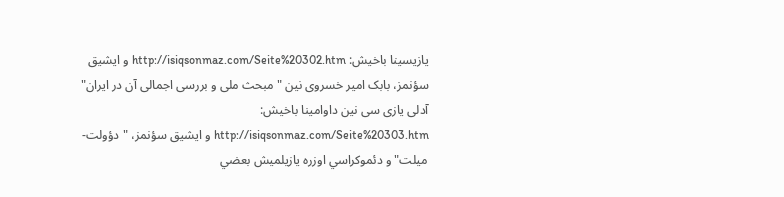یازیسینا باخیش: http://isiqsonmaz.com/Seite%20302.htm و ایشیق سؤنمز، بابک امیر خسروی نین "مبحث ملی و بررسی اجمالی آن در ایران" آدلی یازی سی نین داوامینا باخیش: http://isiqsonmaz.com/Seite%20303.htm و ایشیق سؤنمز، "دؤولت-ميلت" و دئموکراسي اوزره يازيلميش بعضي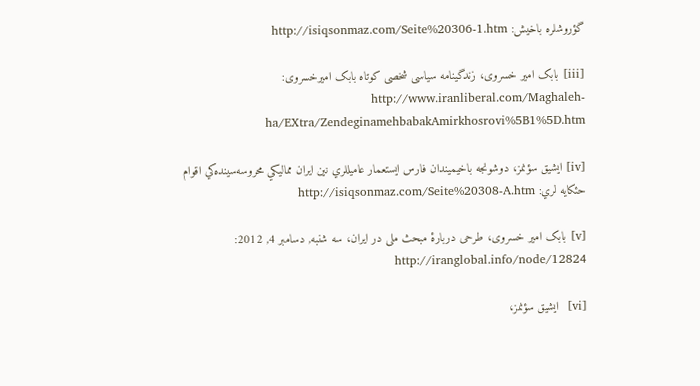گؤروشلره باخيش: http://isiqsonmaz.com/Seite%20306-1.htm

[iii] بابک امیر خسروی، زندگینامه سیاسی شخصی کوتاه بابک امیرخسروی: http://www.iranliberal.com/Maghaleh-ha/EXtra/ZendeginamehbabakAmirkhosrovi%5B1%5D.htm

[iv] ایشیق سؤنمز، دوشونجه باخيميندان فارس ايستعمار عاميللري نين ايران مماليکي محروسه‌سينده‌کي اقوام حئکايه لري: http://isiqsonmaz.com/Seite%20308-A.htm

[v] بابک امیر خسروی، طرحی دربارۀ مبحث ملی در ایران، سه شنبه, دسامبر 4, 2012: http://iranglobal.info/node/12824

[vi]  ایشیق سؤنمز،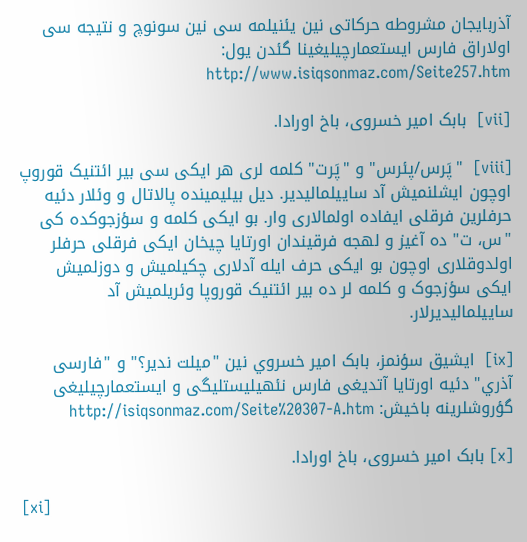آذربایجان مشروطه حرکاتی نین یئنیلمه سی نین سونوچ و نتیجه سی اولاراق فارس ایستعمارچیلیغینا گئدن یول: http://www.isiqsonmaz.com/Seite257.htm

[vii]  بابک امیر خسروی، باخ اورادا.

[viii]  "پَرس/پئرس" و "پَرت" کلمه لری هر ایکی سی بیر ائتنیک قوروپ اوچون ایشلنمیش آد ساییلمالیدیر. دیل بیلیمینده پالاتال و وئلار دئیه حرفلرین فرقلی ایفاده اولمالاری وار. بو ایکی کلمه و سؤزجوکده کی "س، ت" ده آغیز و لهجه فرقیندان اورتایا چیخان ایکی فرقلی حرفلر اولدوقلاری اوچون بو ایکی حرف ایله آدلاری چکیلمیش و دوزلمیش ایکی سؤزجوک و کلمه لر ده بیر ائتنیک قوروپا وئریلمیش آد ساییلمالیدیرلار.

[ix]  ایشیق سؤنمز، بابک امير خسروي نين "ميلت ندير؟" و "فارسی آذري" دئيه اورتایا آتدیغی فارس نئهيليستلیگی و ایستعمارچیلیغی گؤروشلرینه باخيش: http://isiqsonmaz.com/Seite%20307-A.htm

[x] بابک امیر خسروی، باخ اورادا.

[xi]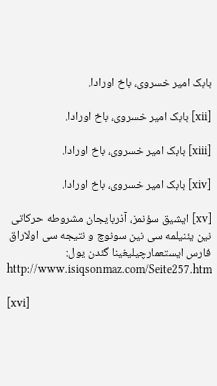بابک امیر خسروی، باخ اورادا.

[xii] بابک امیر خسروی، باخ اورادا.

[xiii] بابک امیر خسروی، باخ اورادا.

[xiv] بابک امیر خسروی، باخ اورادا.

[xv] ایشیق سؤنمز، آذربایجان مشروطه حرکاتی نین یئنیلمه سی نین سونوچ و نتیجه سی اولاراق فارس ایستعمارچیلیغینا گئدن یول: http://www.isiqsonmaz.com/Seite257.htm

[xvi]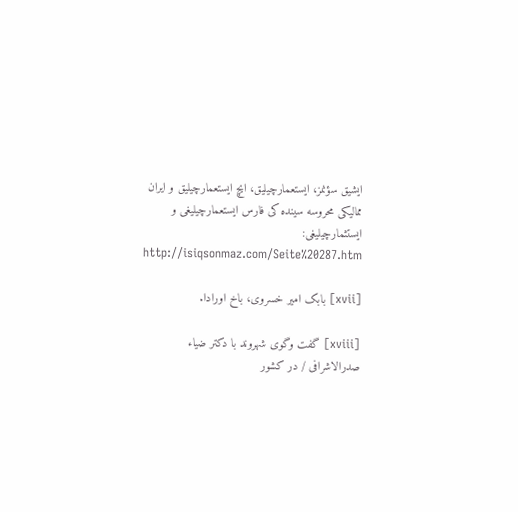ایشیق سؤنمز، ایستعمارچیلیق، ایچ ایستعمارچیلیق و ایران ممالیکی محروسه سینده کی فارس ایستعمارچیلیغی و ایستثمارچیلیغی: http://isiqsonmaz.com/Seite%20287.htm

[xvii] بابک امیر خسروی، باخ اورادا.

[xviii] گفت وگوی شهروند با دکتر ضیاء صدرالاشرافی / در کشور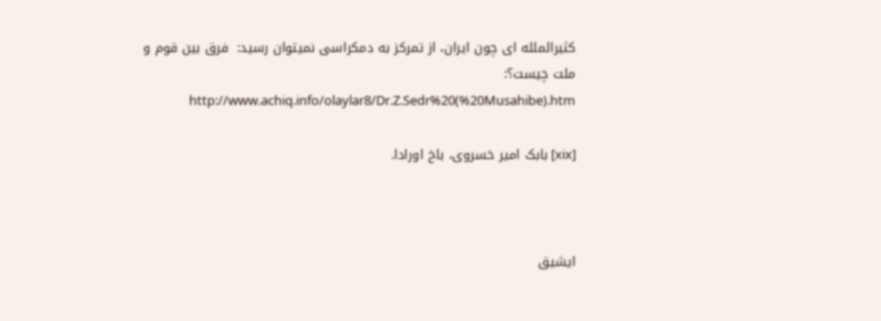کثیرالملله ای چون ایران، از تمرکز به دمکراسی نمیتوان رسید:  فرق بین قوم و ملت چیست؟: http://www.achiq.info/olaylar8/Dr.Z.Sedr%20(%20Musahibe).htm

[xix] بابک امیر خسروی، باخ اورادا.



ایشیق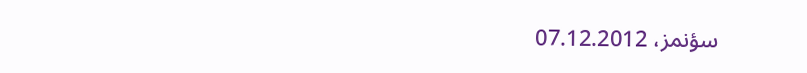سؤنمز، 07.12.2012